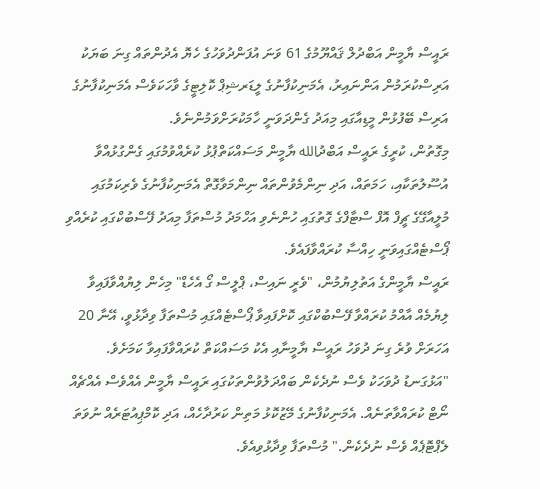ރައީސް ޔާމީން އަބްދުލް ޤައްޔޫމުގެ 61 ވަނަ އުފަންދުވަހުގެ ހެޔޮ އެދުންތައް ގިނަ ބަޔަކު އަރިސްކުރަމުން އަންނައިރު، އެމަނިކުފާނުގެ ލީޑަރޝިޕް ކޮލިޓީގެ ވާހަކަވެސް އެމަނިކުފާނުގެ އަރިސް ބޭފުޅުން މީޑިއާގައި މިއަދު ގެންދަވަނީ ހާމަކުރަށްވަމުންނެވެ.
މިގޮތުން، ކުރީގެ ރައީސް އަބްދުالله ޔާމީން މަސައްކަތްޕުޅު ކުރެއްވުމުގައި ގެންގުޅުއްވާ އުސޫލުތަކާއި، ހަމަތައް، އަދި ނިންމެވުންތައް ނިންމަވާގޮތް އެމަނިކުފާނުގެ ވެރިކަމުގައި މުލީއާގޭގެ ޗީފް އޮފް ސްޓާފްގެ ގޮތުގައި ހުންނެވި އަހްމަދު މުސްތަފާ މިއަދު ފޭސްބުކްގައި ކުރެއްވި ޕޯސްޓެއްގައިވަނީ ހިއްސާ ކުރައްވާފައެވެ.
ރައީސް ޔާމީންގެ އަތުލިޔުމުން، "ވެރީ ނައިސް، ޕްލީސް ގޯ އެހެޑް" މިހެން ލިޔުއްވާފައިވާ ލިޔުމެއް އާއްމު ކުރައްވާ ފޭސްބުކްގައި ކޮށްފައިވާ ޕޯސްޓެއްގައި މުސްތަފާ ވިދާޅުވީ، އޭނާ 20 އަހަރަށް ވުރެ ގިނަ ދުވަހު ރައީސް ޔާމީނާއި އެކު މަސައްކަތް ކުރައްވާފައިވާ ކަމަށެވެ.
"އަޅުގަނޑު ދުވަހަކު ވެސް ނުދެކެން ބައްދަލުވުންތަކުގައި ރައީސް ޔާމީން އެއްވެސް އެއްޗެއް ނޯޓް ކުރައްވާތަނެއް. އެމަނިކުފާނުގެ މޭޒުކޮޅު މަތިން ކަރުދާހެއް، އަދި ކޮމްޕިއުޓަރެއް ނުވަތަ ލެޕްޓޮޕެއް ވެސް ނުދެކެން." މުސްތަފާ ވިދާޅުވިއެވެ.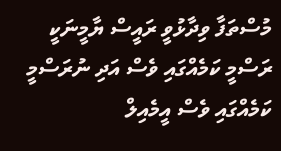މުސްތަފާ ވިދާޅުވީ ރައީސް ޔާމީނަކީ ރަސްމީ ކަމެއްގައި ވެސް އަދި ނުރަސްމީ ކަމެއްގައި ވެސް އީމެއިލް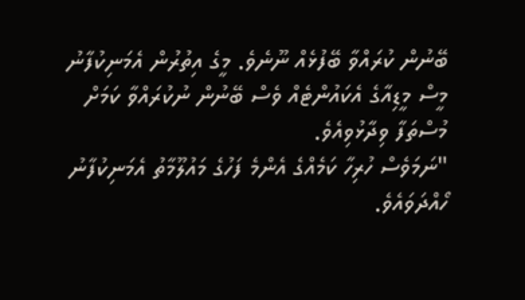ބޭނުން ކުރައްވާ ބޭފުޅެއް ނޫނެވެ. މީގެ އިތުރުން އެމަނިކުފާނު މީސް މީޑިއާގެ އެކައުންޓެއް ވެސް ބޭނުން ނުކުރައްވާ ކަމަށް މުސްތަފާ ވިދާޅުވިއެވެ.
"ނަމަވެސް ހުރިހާ ކަމެއްގެ އެންމެ ފަހުގެ މައުލޫމާތު އެމަނިކުފާނު ހޯއްދަވައެވެ.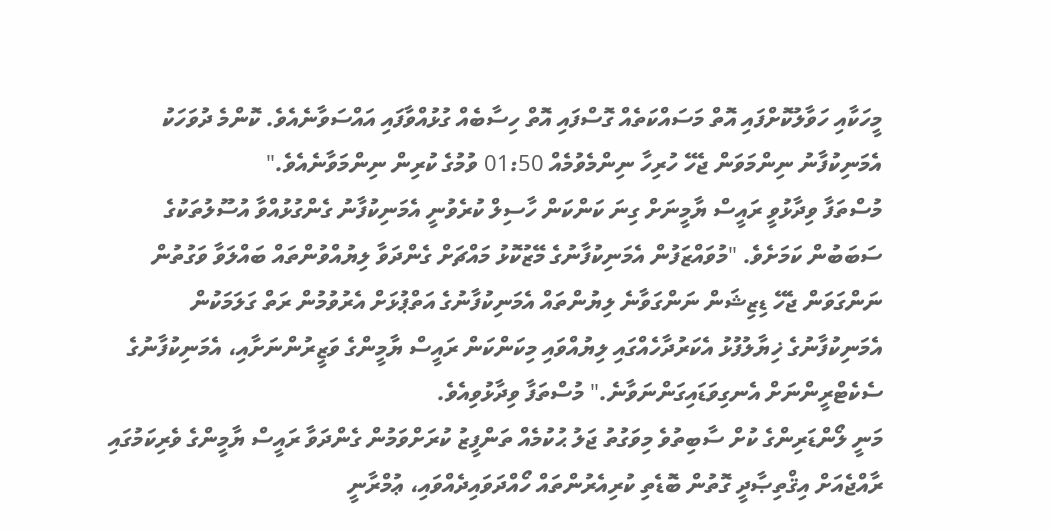މީހަކާއި ހަވާލުކޮށްފައި އޮތް މަސައްކަތެއް ގޮސްފައި އޮތް ހިސާބެއް ގުޅުއްވާފައި އައްސަވާނެއެވެ. ކޮންމެ ދުވަހަކު އެމަނިކުފާނު ނިންމަވަން ޖެހޭ ހުރިހާ ނިންމެވުމެއް 01:50 ވުމުގެ ކުރިން ނިންމަވާނެއެވެ."
މުސްތަފާ ވިދާޅުވީ ރައީސް ޔާމީނަށް ގިނަ ކަންކަން ހާސިލް ކުރެވުނީ އެމަނިކުފާނު ގެންގުޅުއްވާ އުސޫލުތަކުގެ ސަބަބުން ކަމަށެވެ. "މުވައްޒަފުން އެމަނިކުފާނުގެ މޭޒުކޮޅު މައްޗަށް ގެންދަވާ ލިޔުއްވުންތައް ބައްލަވާ ވަގުތުން ނަންގަވަން ޖެހޭ ޑިޒިޝަން ނަންގަވާނެ ލިޔުންތައް އެމަނިކުފާނުގެ އަތްޕުޅަށް އެރުވުމުން ރަތް ގަލަމަކުން އެމަނިކުފާނުގެ ޚިޔާލުފުޅު އެކަރުދާހެއްގައި ލިޔުއްވައި މިކަންކަން ރައީސް ޔާމީންގެ ވަޒީރުންނަށާއި، އެމަނިކުފާނުގެ ސެކެޓްރީންނަށް އެނގިވަޑައިގަންނަވާނެ." މުސްތަފާ ވިދާޅުވިއެވެ.
މަނީ ލޯންޑަރިންގެ ކުށް ސާބިތުވެ މިވަގުތު ޖަލު ޙުކުމެއް ތަންފީޒު ކުރަށްވަމުން ގެންދަވާ ރައީސް ޔާމީންގެ ވެރިކަމުގައި ރާއްޖެއަށް އިޤްތިޞާދީ ގޮތުން ބޮޑެތި ކުރިއެރުންތައް ހޯއްދަވައިދެއްވައި، ޢުމްރާނީ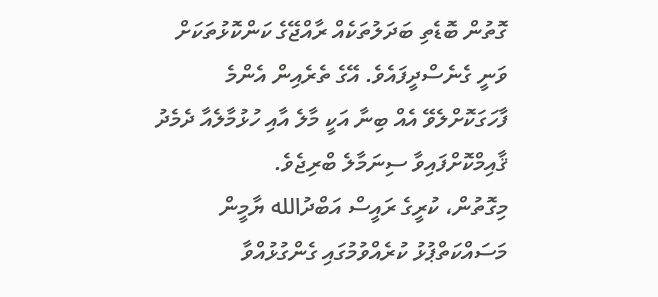ގޮތުން ބޮޑެތި ބަދަލުތަކެއް ރާއްޖޭގެ ކަންކޮޅުތަކަށް ވަނީ ގެނެސްދީފައެވެ. އޭގެ ތެރެއިން އެންމެ ފާހަގަކޮށްލެވޭ އެއް ބިނާ އަކީ މާލެ އާއި ހުޅުމާލެއާ ދެމެދު ޤާއިމްކޮށްފައިވާ ސިނަމާލެ ބްރިޖެވެ.
މިގޮތުން، ކުރީގެ ރައީސް އަބްދުالله ޔާމީން މަސައްކަތްޕުޅު ކުރެއްވުމުގައި ގެންގުޅުއްވާ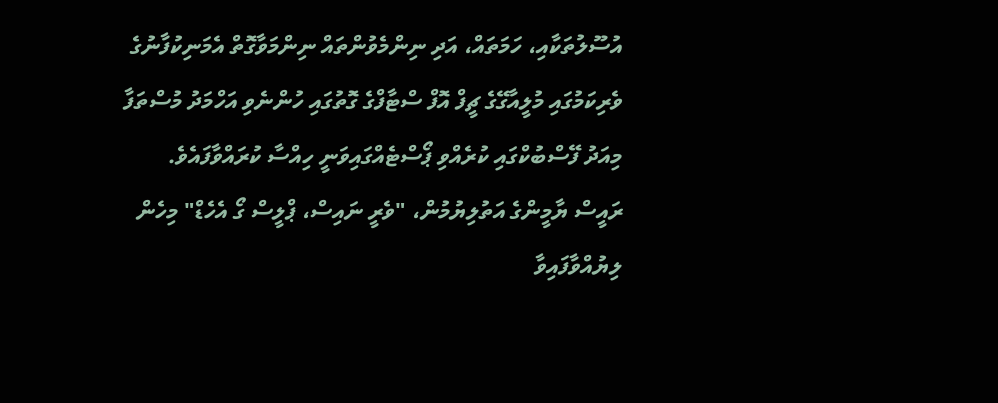އުސޫލުތަކާއި، ހަމަތައް، އަދި ނިންމެވުންތައް ނިންމަވާގޮތް އެމަނިކުފާނުގެ ވެރިކަމުގައި މުލީއާގޭގެ ޗީފް އޮފް ސްޓާފްގެ ގޮތުގައި ހުންނެވި އަހްމަދު މުސްތަފާ މިއަދު ފޭސްބުކްގައި ކުރެއްވި ޕޯސްޓެއްގައިވަނީ ހިއްސާ ކުރައްވާފައެވެ.
ރައީސް ޔާމީންގެ އަތުލިޔުމުން، "ވެރީ ނައިސް، ޕްލީސް ގޯ އެހެޑް" މިހެން ލިޔުއްވާފައިވާ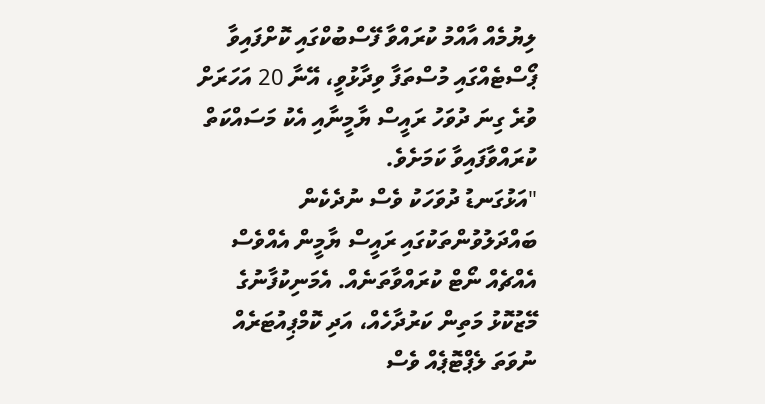ލިޔުމެއް އާއްމު ކުރައްވާ ފޭސްބުކްގައި ކޮށްފައިވާ ޕޯސްޓެއްގައި މުސްތަފާ ވިދާޅުވީ، އޭނާ 20 އަހަރަށް ވުރެ ގިނަ ދުވަހު ރައީސް ޔާމީނާއި އެކު މަސައްކަތް ކުރައްވާފައިވާ ކަމަށެވެ.
"އަޅުގަނޑު ދުވަހަކު ވެސް ނުދެކެން ބައްދަލުވުންތަކުގައި ރައީސް ޔާމީން އެއްވެސް އެއްޗެއް ނޯޓް ކުރައްވާތަނެއް. އެމަނިކުފާނުގެ މޭޒުކޮޅު މަތިން ކަރުދާހެއް، އަދި ކޮމްޕިއުޓަރެއް ނުވަތަ ލެޕްޓޮޕެއް ވެސް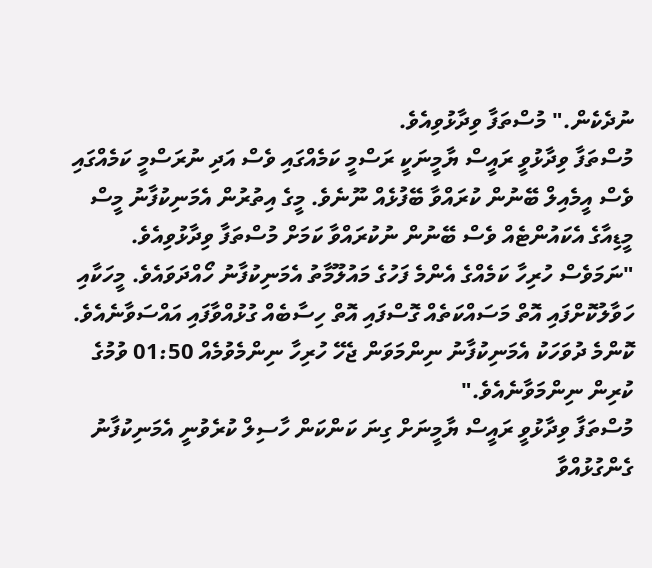ނުދެކެން." މުސްތަފާ ވިދާޅުވިއެވެ.
މުސްތަފާ ވިދާޅުވީ ރައީސް ޔާމީނަކީ ރަސްމީ ކަމެއްގައި ވެސް އަދި ނުރަސްމީ ކަމެއްގައި ވެސް އީމެއިލް ބޭނުން ކުރައްވާ ބޭފުޅެއް ނޫނެވެ. މީގެ އިތުރުން އެމަނިކުފާނު މީސް މީޑިއާގެ އެކައުންޓެއް ވެސް ބޭނުން ނުކުރައްވާ ކަމަށް މުސްތަފާ ވިދާޅުވިއެވެ.
"ނަމަވެސް ހުރިހާ ކަމެއްގެ އެންމެ ފަހުގެ މައުލޫމާތު އެމަނިކުފާނު ހޯއްދަވައެވެ. މީހަކާއި ހަވާލުކޮށްފައި އޮތް މަސައްކަތެއް ގޮސްފައި އޮތް ހިސާބެއް ގުޅުއްވާފައި އައްސަވާނެއެވެ. ކޮންމެ ދުވަހަކު އެމަނިކުފާނު ނިންމަވަން ޖެހޭ ހުރިހާ ނިންމެވުމެއް 01:50 ވުމުގެ ކުރިން ނިންމަވާނެއެވެ."
މުސްތަފާ ވިދާޅުވީ ރައީސް ޔާމީނަށް ގިނަ ކަންކަން ހާސިލް ކުރެވުނީ އެމަނިކުފާނު ގެންގުޅުއްވާ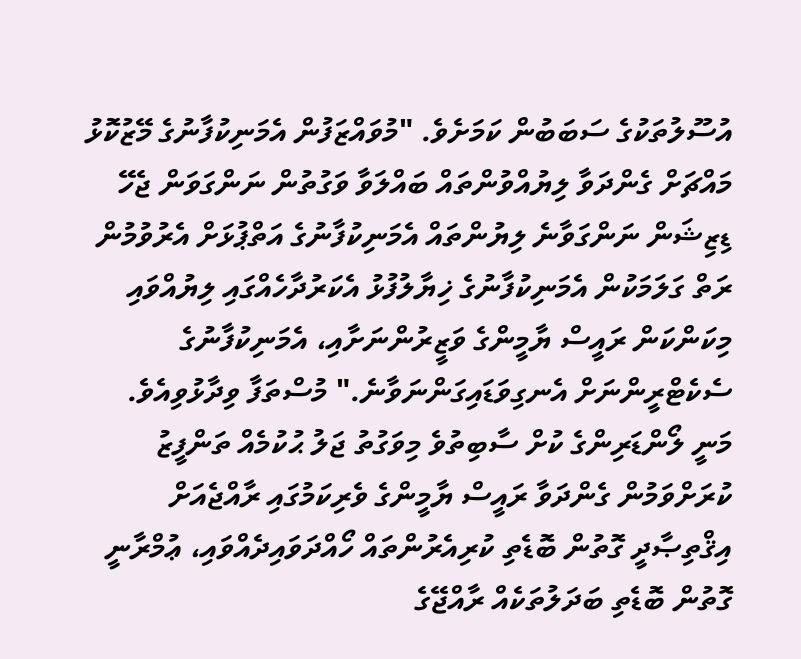އުސޫލުތަކުގެ ސަބަބުން ކަމަށެވެ. "މުވައްޒަފުން އެމަނިކުފާނުގެ މޭޒުކޮޅު މައްޗަށް ގެންދަވާ ލިޔުއްވުންތައް ބައްލަވާ ވަގުތުން ނަންގަވަން ޖެހޭ ޑިޒިޝަން ނަންގަވާނެ ލިޔުންތައް އެމަނިކުފާނުގެ އަތްޕުޅަށް އެރުވުމުން ރަތް ގަލަމަކުން އެމަނިކުފާނުގެ ޚިޔާލުފުޅު އެކަރުދާހެއްގައި ލިޔުއްވައި މިކަންކަން ރައީސް ޔާމީންގެ ވަޒީރުންނަށާއި، އެމަނިކުފާނުގެ ސެކެޓްރީންނަށް އެނގިވަޑައިގަންނަވާނެ." މުސްތަފާ ވިދާޅުވިއެވެ.
މަނީ ލޯންޑަރިންގެ ކުށް ސާބިތުވެ މިވަގުތު ޖަލު ޙުކުމެއް ތަންފީޒު ކުރަށްވަމުން ގެންދަވާ ރައީސް ޔާމީންގެ ވެރިކަމުގައި ރާއްޖެއަށް އިޤްތިޞާދީ ގޮތުން ބޮޑެތި ކުރިއެރުންތައް ހޯއްދަވައިދެއްވައި، ޢުމްރާނީ ގޮތުން ބޮޑެތި ބަދަލުތަކެއް ރާއްޖޭގެ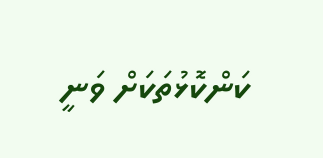ކަންކޮޅުތަކަށް ވަނީ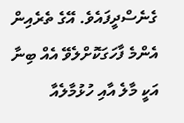ގެނެސްދީފައެވެ. އޭގެ ތެރެއިން އެންމެ ފާހަގަކޮށްލެވޭ އެއް ބިނާ އަކީ މާލެ އާއި ހުޅުމާލެއާ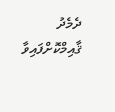ދެމެދު ޤާއިމްކޮށްފައިވާ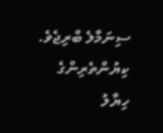ސިނަމާލެ ބްރިޖެވެ.
ކިޔުންތެރިންގެ ހިޔާލު